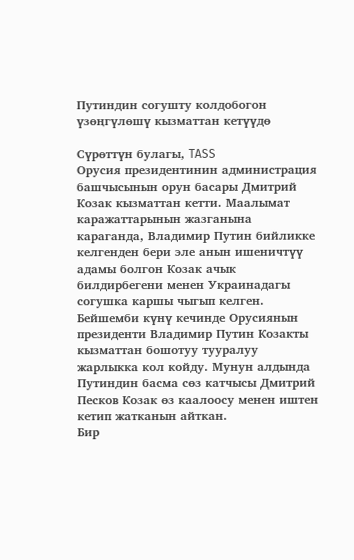Путиндин согушту колдобогон үзөңгүлөшү кызматтан кетүүдө

Сүрөттүн булагы, TASS
Орусия президентинин администрация башчысынын орун басары Дмитрий Козак кызматтан кетти. Маалымат каражаттарынын жазганына караганда, Владимир Путин бийликке келгенден бери эле анын ишеничтүү адамы болгон Козак ачык билдирбегени менен Украинадагы согушка каршы чыгып келген.
Бейшемби күнү кечинде Орусиянын президенти Владимир Путин Козакты кызматтан бошотуу тууралуу жарлыкка кол койду. Мунун алдында Путиндин басма сөз катчысы Дмитрий Песков Козак өз каалоосу менен иштен кетип жатканын айткан.
Бир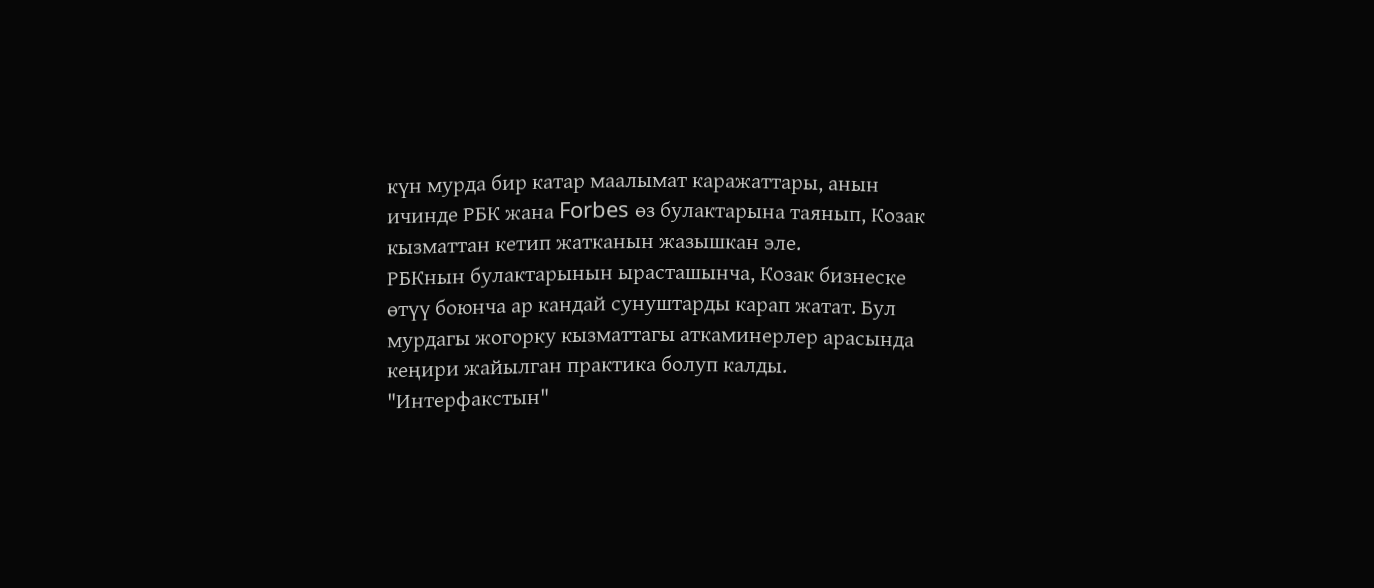күн мурда бир катар маалымат каражаттары, анын ичинде РБК жана Forbes өз булактарына таянып, Козак кызматтан кетип жатканын жазышкан эле.
РБКнын булактарынын ырасташынча, Козак бизнеске өтүү боюнча ар кандай сунуштарды карап жатат. Бул мурдагы жогорку кызматтагы аткаминерлер арасында кеңири жайылган практика болуп калды.
"Интерфакстын"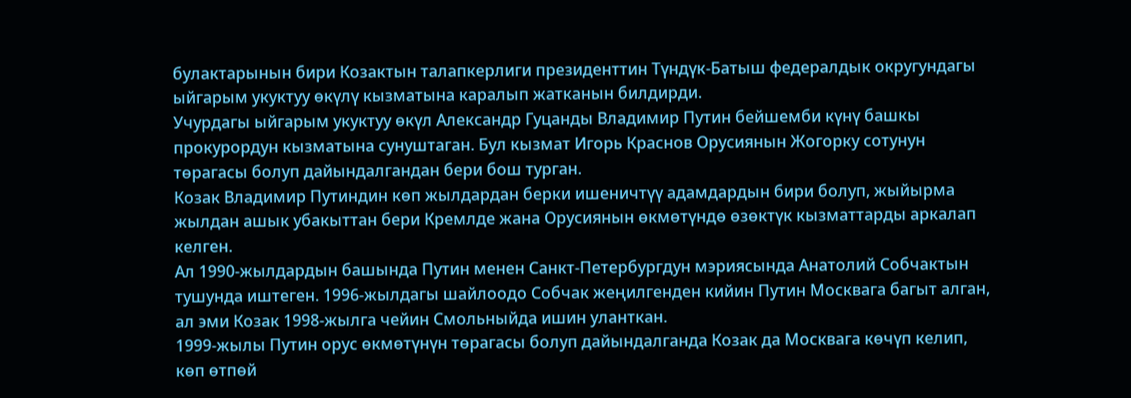булактарынын бири Козактын талапкерлиги президенттин Түндүк-Батыш федералдык округундагы ыйгарым укуктуу өкүлү кызматына каралып жатканын билдирди.
Учурдагы ыйгарым укуктуу өкүл Александр Гуцанды Владимир Путин бейшемби күнү башкы прокурордун кызматына сунуштаган. Бул кызмат Игорь Краснов Орусиянын Жогорку сотунун төрагасы болуп дайындалгандан бери бош турган.
Козак Владимир Путиндин көп жылдардан берки ишеничтүү адамдардын бири болуп, жыйырма жылдан ашык убакыттан бери Кремлде жана Орусиянын өкмөтүндө өзөктүк кызматтарды аркалап келген.
Ал 1990-жылдардын башында Путин менен Санкт-Петербургдун мэриясында Анатолий Собчактын тушунда иштеген. 1996-жылдагы шайлоодо Собчак жеңилгенден кийин Путин Москвага багыт алган, ал эми Козак 1998-жылга чейин Смольныйда ишин уланткан.
1999-жылы Путин орус өкмөтүнүн төрагасы болуп дайындалганда Козак да Москвага көчүп келип, көп өтпөй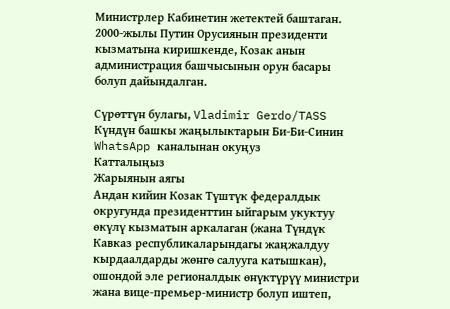Министрлер Кабинетин жетектей баштаган. 2000-жылы Путин Орусиянын президенти кызматына киришкенде, Козак анын администрация башчысынын орун басары болуп дайындалган.

Сүрөттүн булагы, Vladimir Gerdo/TASS
Күндүн башкы жаңылыктарын Би-Би-Синин WhatsApp каналынан окуңуз
Катталыңыз
Жарыянын аягы
Андан кийин Козак Түштүк федералдык округунда президенттин ыйгарым укуктуу өкүлү кызматын аркалаган (жана Түндүк Кавказ республикаларындагы жаңжалдуу кырдаалдарды жөнгө салууга катышкан), ошондой эле регионалдык өнүктүрүү министри жана вице-премьер-министр болуп иштеп,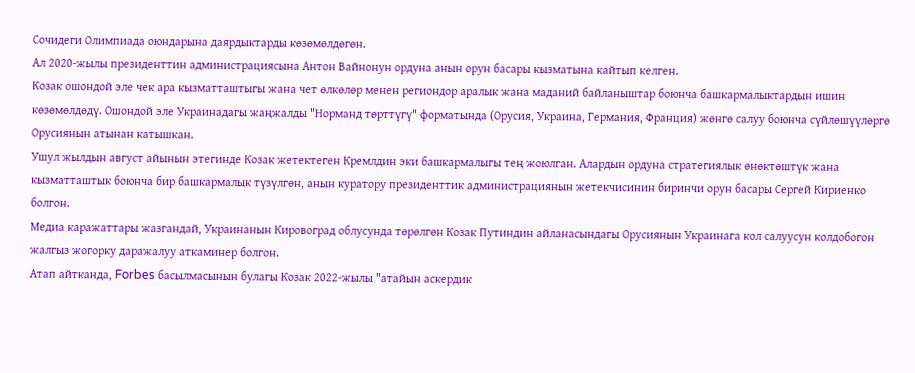Сочидеги Олимпиада оюндарына даярдыктарды көзөмөлдөгөн.
Ал 2020-жылы президенттин администрациясына Антон Вайнонун ордуна анын орун басары кызматына кайтып келген.
Козак ошондой эле чек ара кызматташтыгы жана чет өлкөлөр менен региондор аралык жана маданий байланыштар боюнча башкармалыктардын ишин көзөмөлдөдү. Ошондой эле Украинадагы жаңжалды "Норманд төрттүгү" форматында (Орусия, Украина, Германия, Франция) жөнгө салуу боюнча сүйлөшүүлөргө Орусиянын атынан катышкан.
Ушул жылдын август айынын этегинде Козак жетектеген Кремлдин эки башкармалыгы тең жоюлган. Алардын ордуна стратегиялык өнөктөштүк жана кызматташтык боюнча бир башкармалык түзүлгөн, анын куратору президенттик администрациянын жетекчисинин биринчи орун басары Сергей Кириенко болгон.
Медиа каражаттары жазгандай, Украинанын Кировоград облусунда төрөлгөн Козак Путиндин айланасындагы Орусиянын Украинага кол салуусун колдобогон жалгыз жогорку даражалуу аткаминер болгон.
Атап айтканда, Forbes басылмасынын булагы Козак 2022-жылы "атайын аскердик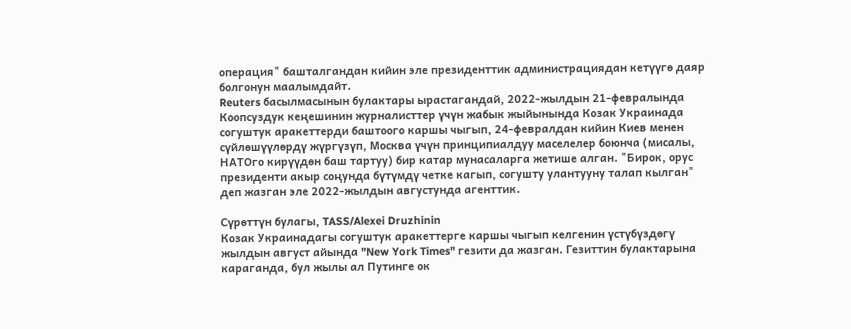операция" башталгандан кийин эле президенттик администрациядан кетүүгө даяр болгонун маалымдайт.
Reuters басылмасынын булактары ырастагандай, 2022-жылдын 21-февралында Коопсуздук кеңешинин журналисттер үчүн жабык жыйынында Козак Украинада согуштук аракеттерди баштоого каршы чыгып, 24-февралдан кийин Киев менен сүйлөшүүлөрдү жүргүзүп, Москва үчүн принципиалдуу маселелер боюнча (мисалы, НАТОго кирүүдөн баш тартуу) бир катар мунасаларга жетише алган. "Бирок, орус президенти акыр соңунда бүтүмдү четке кагып, согушту улантууну талап кылган" деп жазган эле 2022-жылдын августунда агенттик.

Сүрөттүн булагы, TASS/Alexei Druzhinin
Козак Украинадагы согуштук аракеттерге каршы чыгып келгенин үстүбүздөгү жылдын август айында "New York Times" гезити да жазган. Гезиттин булактарына караганда, бул жылы ал Путинге ок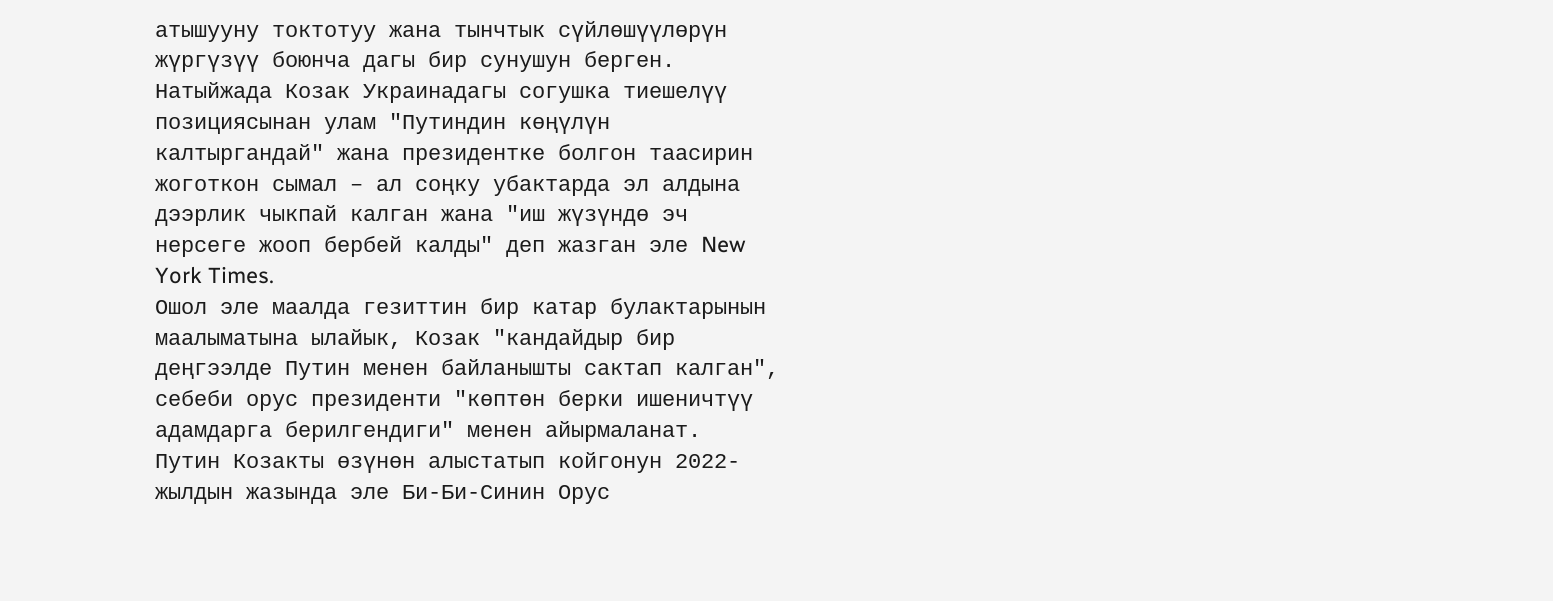атышууну токтотуу жана тынчтык сүйлөшүүлөрүн жүргүзүү боюнча дагы бир сунушун берген.
Натыйжада Козак Украинадагы согушка тиешелүү позициясынан улам "Путиндин көңүлүн калтыргандай" жана президентке болгон таасирин жоготкон сымал – ал соңку убактарда эл алдына дээрлик чыкпай калган жана "иш жүзүндө эч нерсеге жооп бербей калды" деп жазган эле New York Times.
Ошол эле маалда гезиттин бир катар булактарынын маалыматына ылайык, Козак "кандайдыр бир деңгээлде Путин менен байланышты сактап калган", себеби орус президенти "көптөн берки ишеничтүү адамдарга берилгендиги" менен айырмаланат.
Путин Козакты өзүнөн алыстатып койгонун 2022-жылдын жазында эле Би-Би-Синин Орус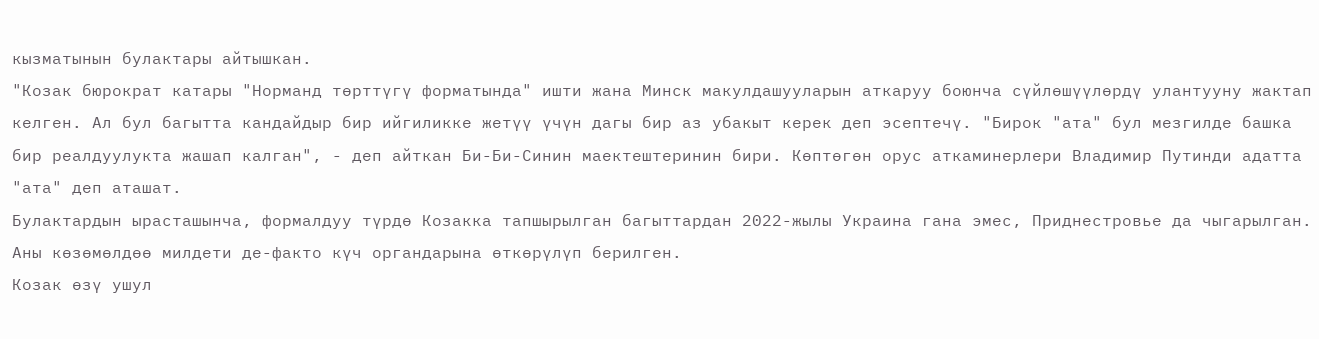кызматынын булактары айтышкан.
"Козак бюрократ катары "Норманд төрттүгү форматында" ишти жана Минск макулдашууларын аткаруу боюнча сүйлөшүүлөрдү улантууну жактап келген. Ал бул багытта кандайдыр бир ийгиликке жетүү үчүн дагы бир аз убакыт керек деп эсептечү. "Бирок "ата" бул мезгилде башка бир реалдуулукта жашап калган", - деп айткан Би-Би-Синин маектештеринин бири. Көптөгөн орус аткаминерлери Владимир Путинди адатта "ата" деп аташат.
Булактардын ырасташынча, формалдуу түрдө Козакка тапшырылган багыттардан 2022-жылы Украина гана эмес, Приднестровье да чыгарылган. Аны көзөмөлдөө милдети де-факто күч органдарына өткөрүлүп берилген.
Козак өзү ушул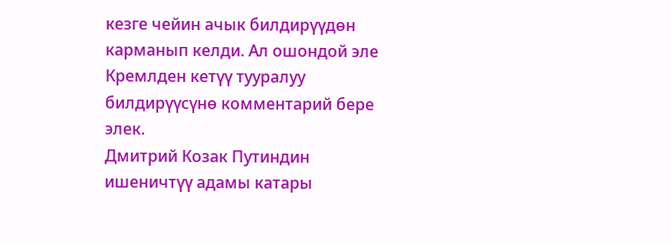кезге чейин ачык билдирүүдөн карманып келди. Ал ошондой эле Кремлден кетүү тууралуу билдирүүсүнө комментарий бере элек.
Дмитрий Козак Путиндин ишеничтүү адамы катары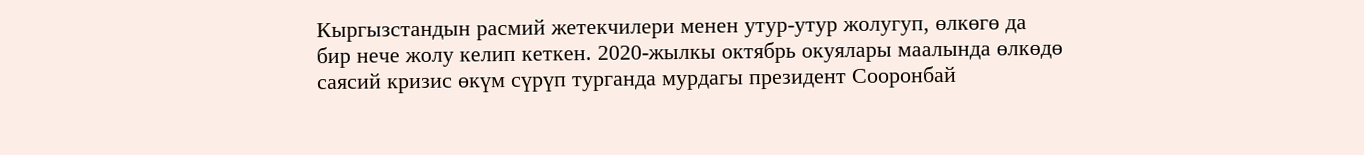Кыргызстандын расмий жетекчилери менен утур-утур жолугуп, өлкөгө да бир нече жолу келип кеткен. 2020-жылкы октябрь окуялары маалында өлкөдө саясий кризис өкүм сүрүп турганда мурдагы президент Сооронбай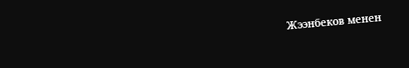Жээнбеков менен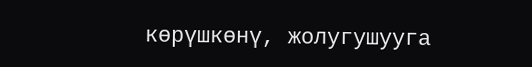көрүшкөнү, жолугушууга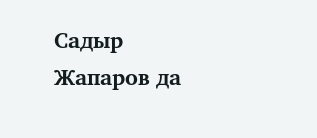Садыр Жапаров да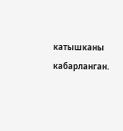катышканы кабарланган.